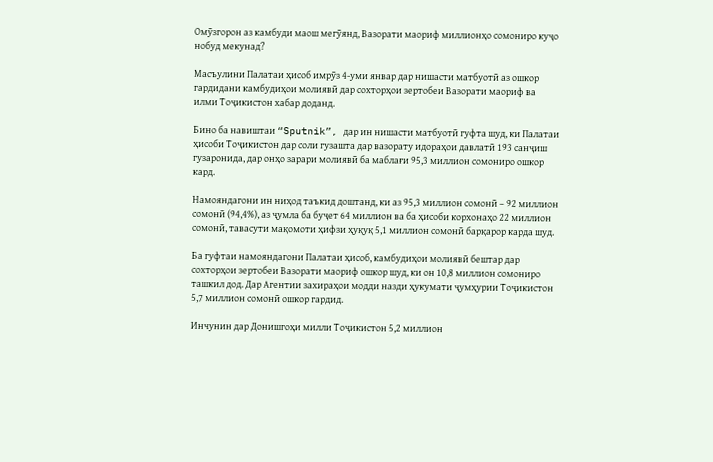Омӯзгорон аз камбуди маош мегӯянд, Вазорати маориф миллионҳо сомониро куҷо нобуд мекунад?

Масъулини Палатаи ҳисоб имрӯз 4-уми январ дар нишасти матбуотӣ аз ошкор гардидани камбудиҳои молиявӣ дар сохторҳои зертобеи Вазорати маориф ва илми Тоҷикистон хабар доданд.

Бино ба навиштаи “Sputnik”, дар ин нишасти матбуотӣ гуфта шуд, ки Палатаи ҳисоби Тоҷикистон дар соли гузашта дар вазорату идораҳои давлатӣ 193 санҷиш гузаронида, дар онҳо зарари молиявӣ ба маблағи 95,3 миллион сомониро ошкор кард.

Намояндагони ин ниҳод таъкид доштанд, ки аз 95,3 миллион сомонӣ – 92 миллион сомонӣ (94,4%), аз ҷумла ба буҷет 64 миллион ва ба ҳисоби корхонаҳо 22 миллион сомонӣ, тавасути мақомоти ҳифзи ҳуқуқ 5,1 миллион сомонӣ барқарор карда шуд.

Ба гуфтаи намояндагони Палатаи ҳисоб, камбудиҳои молиявӣ бештар дар сохторҳои зертобеи Вазорати маориф ошкор шуд, ки он 10,8 миллион сомониро ташкил дод. Дар Агентии захираҳои модди назди ҳукумати ҷумҳурии Тоҷикистон 5,7 миллион сомонӣ ошкор гардид.

Инчунин дар Донишгоҳи милли Тоҷикистон 5,2 миллион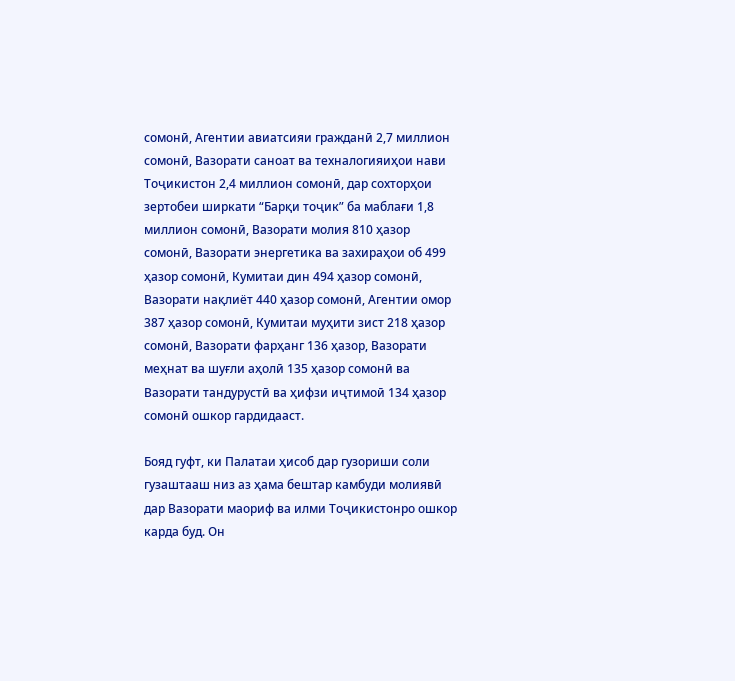сомонӣ, Агентии авиатсияи гражданӣ 2,7 миллион сомонӣ, Вазорати саноат ва техналогияиҳои нави Тоҷикистон 2,4 миллион сомонӣ, дар сохторҳои зертобеи ширкати “Барқи тоҷик” ба маблағи 1,8 миллион сомонӣ, Вазорати молия 810 ҳазор сомонӣ, Вазорати энергетика ва захираҳои об 499 ҳазор сомонӣ, Кумитаи дин 494 ҳазор сомонӣ, Вазорати нақлиёт 440 ҳазор сомонӣ, Агентии омор 387 ҳазор сомонӣ, Кумитаи муҳити зист 218 ҳазор сомонӣ, Вазорати фарҳанг 136 ҳазор, Вазорати меҳнат ва шуғли аҳолӣ 135 ҳазор сомонӣ ва Вазорати тандурустӣ ва ҳифзи иҷтимоӣ 134 ҳазор сомонӣ ошкор гардидааст.

Бояд гуфт, ки Палатаи ҳисоб дар гузориши соли гузаштааш низ аз ҳама бештар камбуди молиявӣ дар Вазорати маориф ва илми Тоҷикистонро ошкор карда буд. Он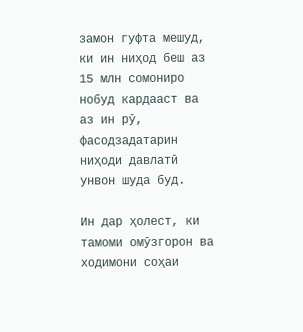замон гуфта мешуд, ки ин ниҳод беш аз 15 млн сомониро нобуд кардааст ва аз ин рӯ, фасодзадатарин ниҳоди давлатӣ унвон шуда буд.

Ин дар ҳолест, ки тамоми омӯзгорон ва ходимони соҳаи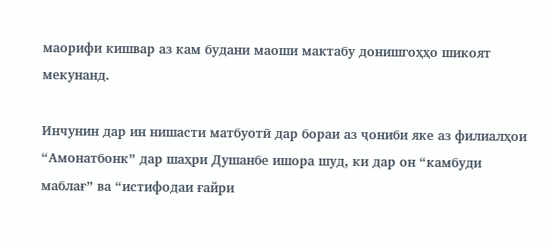маорифи кишвар аз кам будани маоши мактабу донишгоҳҳо шикоят мекунанд.

Инчунин дар ин нишасти матбуотӣ дар бораи аз ҷониби яке аз филиалҳои “Амонатбонк” дар шаҳри Душанбе ишора шуд, ки дар он “камбуди маблағ” ва “истифодаи ғайри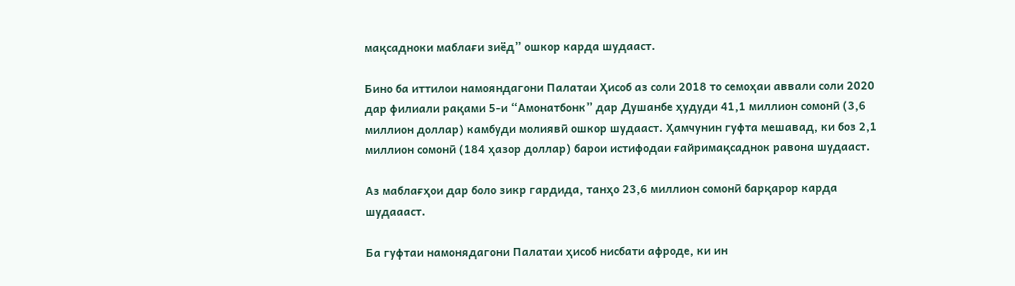мақсадноки маблағи зиёд” ошкор карда шудааст.

Бино ба иттилои намояндагони Палатаи Ҳисоб аз соли 2018 то семоҳаи аввали соли 2020 дар филиали рақами 5-и “Амонатбонк” дар Душанбе ҳудуди 41,1 миллион сомонӣ (3,6 миллион доллар) камбуди молиявӣ ошкор шудааст. Ҳамчунин гуфта мешавад, ки боз 2,1 миллион сомонӣ (184 ҳазор доллар) барои истифодаи ғайримақсаднок равона шудааст.

Аз маблағҳои дар боло зикр гардида, танҳо 23,6 миллион сомонӣ барқарор карда шудаааст.

Ба гуфтаи намонядагони Палатаи ҳисоб нисбати афроде, ки ин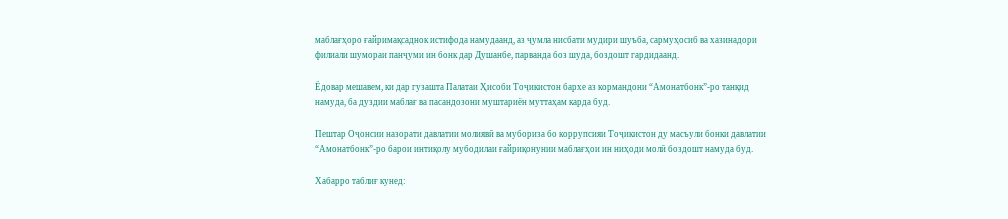маблағҳоро ғайримақсаднок истифода намудаанд, аз ҷумла нисбати мудири шуъба, сармуҳосиб ва хазинадори филиали шумораи панҷуми ин бонк дар Душанбе, парванда боз шуда, боздошт гардидаанд.

Ёдовар мешавем, ки дар гузашта Палатаи Ҳисоби Тоҷикистон бархе аз кормандони “Амонатбонк”-ро танқид намуда, ба дуздии маблағ ва пасандозони муштариён муттаҳам карда буд.

Пештар Оҷонсии назорати давлатии молиявӣ ва мубориза бо коррупсияи Тоҷикистон ду масъули бонки давлатии “Амонатбонк”-ро барои интиқолу мубодилаи ғайриқонунии маблағҳои ин ниҳоди молӣ боздошт намуда буд.

Хабарро таблиғ кунед: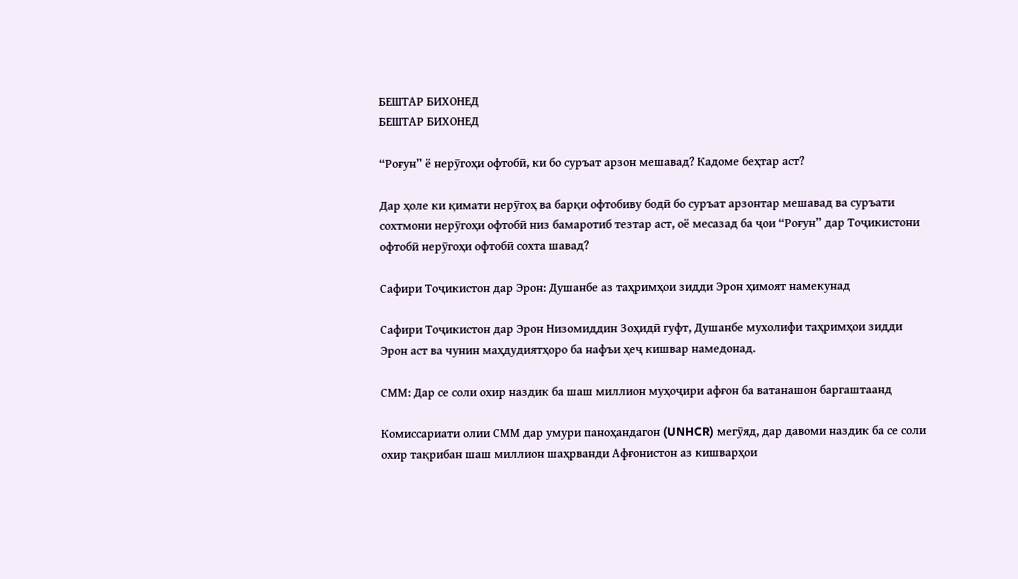БЕШТАР БИХОНЕД
БЕШТАР БИХОНЕД

“Роғун” ё нерӯгоҳи офтобӣ, ки бо суръат арзон мешавад? Кадоме беҳтар аст?

Дар ҳоле ки қимати нерӯгоҳ ва барқи офтобиву бодӣ бо суръат арзонтар мешавад ва суръати сохтмони нерӯгоҳи офтобӣ низ бамаротиб тезтар аст, оё месазад ба ҷои “Роғун” дар Тоҷикистони офтобӣ нерӯгоҳи офтобӣ сохта шавад?

Сафири Тоҷикистон дар Эрон: Душанбе аз таҳримҳои зидди Эрон ҳимоят намекунад

Сафири Тоҷикистон дар Эрон Низомиддин Зоҳидӣ гуфт, Душанбе мухолифи таҳримҳои зидди Эрон аст ва чунин маҳдудиятҳоро ба нафъи ҳеҷ кишвар намедонад.

СММ: Дар се соли охир наздик ба шаш миллион муҳоҷири афғон ба ватанашон баргаштаанд

Комиссариати олии СММ дар умури паноҳандагон (UNHCR) мегӯяд, дар давоми наздик ба се соли охир тақрибан шаш миллион шаҳрванди Афғонистон аз кишварҳои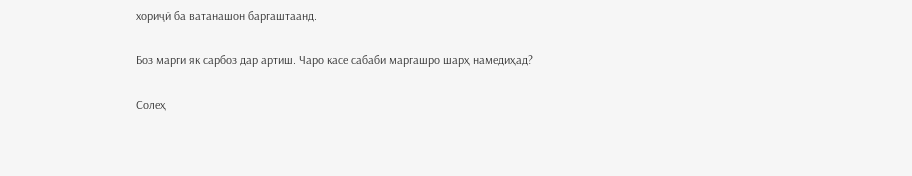хориҷӣ ба ватанашон баргаштаанд.

Боз марги як сарбоз дар артиш. Чаро касе сабаби маргашро шарҳ намедиҳад?

Солеҳ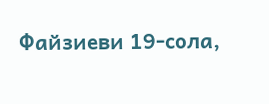Файзиеви 19-сола,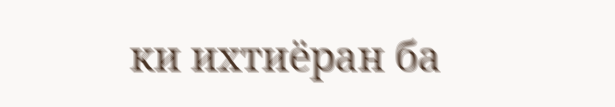ки ихтиёран ба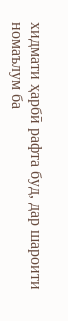хидмати ҳарбӣ рафта буд, дар шароити номаълум ба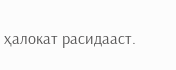ҳалокат расидааст.